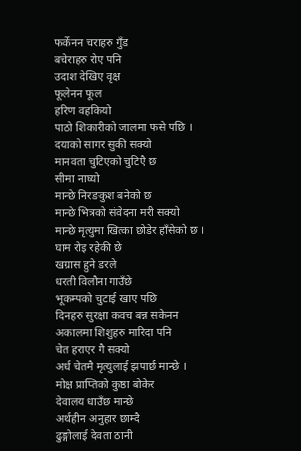फर्केनन चराहरु गुँड
बचेराहरु रोए पनि
उदाश देखिए वृक्ष
फूलेनन फूल
हरिण वहकियो
पाठो शिकारीको जालमा फसे पछि ।
दयाको सागर सुकी सक्यो
मानवता चुटिएको चुटिएै छ
सीमा नाघ्यो
मान्छे निरङकुश बनेको छ
मान्छे भित्रको संवेदना मरी सक्यो
मान्छे मृत्युमा खित्का छोडेर हाँसेको छ ।
घाम रोइ रहेकी छे
खग्रास हुने डरले
धरती विलौना गाउँछे
भूकम्पको चुटाई खाए पछि
दिनहरु सुरक्षा कवच बन्न सकेनन
अकालमा शिशुहरु मारिदा पनि
चेत हराएर गै सक्यो
अर्ध चेतमै मृत्युलाई झपार्छ मान्छे ।
मोक्ष प्राप्तिको कुष्ठा बोकेर
देवालय धाउँछ मान्छे
अर्थहीन अनुहार छाम्दै
ढुङ्गोलाई देवता ठानी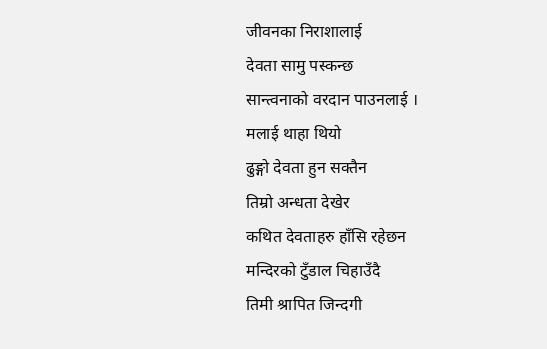जीवनका निराशालाई
देवता सामु पस्कन्छ
सान्त्वनाको वरदान पाउनलाई ।
मलाई थाहा थियो
ढुङ्गो देवता हुन सक्तैन
तिम्रो अन्धता देखेर
कथित देवताहरु हाँसि रहेछन
मन्दिरको टुँडाल चिहाउँदै
तिमी श्रापित जिन्दगी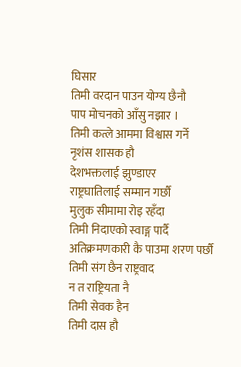घिसार
तिमी वरदान पाउन योग्य छैनौ
पाप मोचनको आँसु नझार ।
तिमी कत्ले आममा विश्वास गर्ने
नृशंस शासक हौ
देशभक्तलाई झुण्डाएर
राष्ट्रघातिलाई सम्मान गर्छौ
मुलुक सीमामा रोइ रहँदा
तिमी निदाएको स्वाङ्ग पार्दै
अतिक्रमणकारी कै पाउमा शरण पर्छौ
तिमी संग छैन राष्ट्रवाद
न त राष्ट्रियता नै
तिमी सेवक हैन
तिमी दास हौ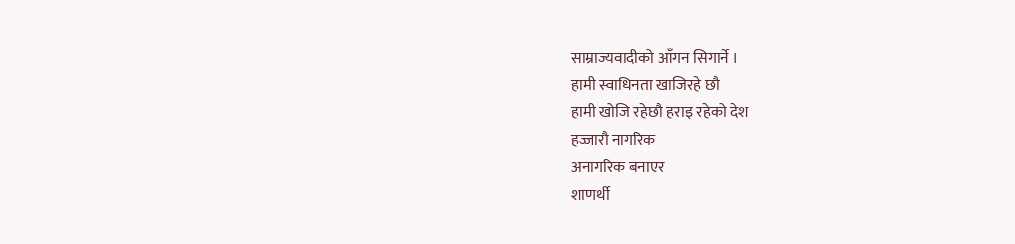साम्राज्यवादीको आँगन सिगार्ने ।
हामी स्वाधिनता खाजिरहे छौ
हामी खोजि रहेछौ हराइ रहेको देश
हज्जारौ नागरिक
अनागरिक बनाएर
शाणर्थी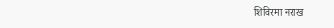शिविरमा नराख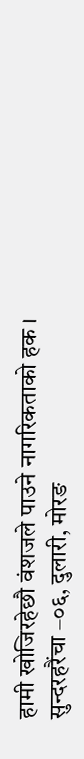हामी खोजिरहेछौ वंशजले पाउने नागरिकताको हक ।
सुन्दरहरैंचा –०६, दुलारी, मोरङ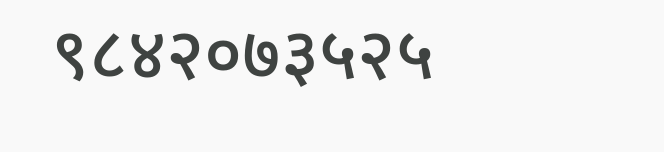९८४२०७३५२५